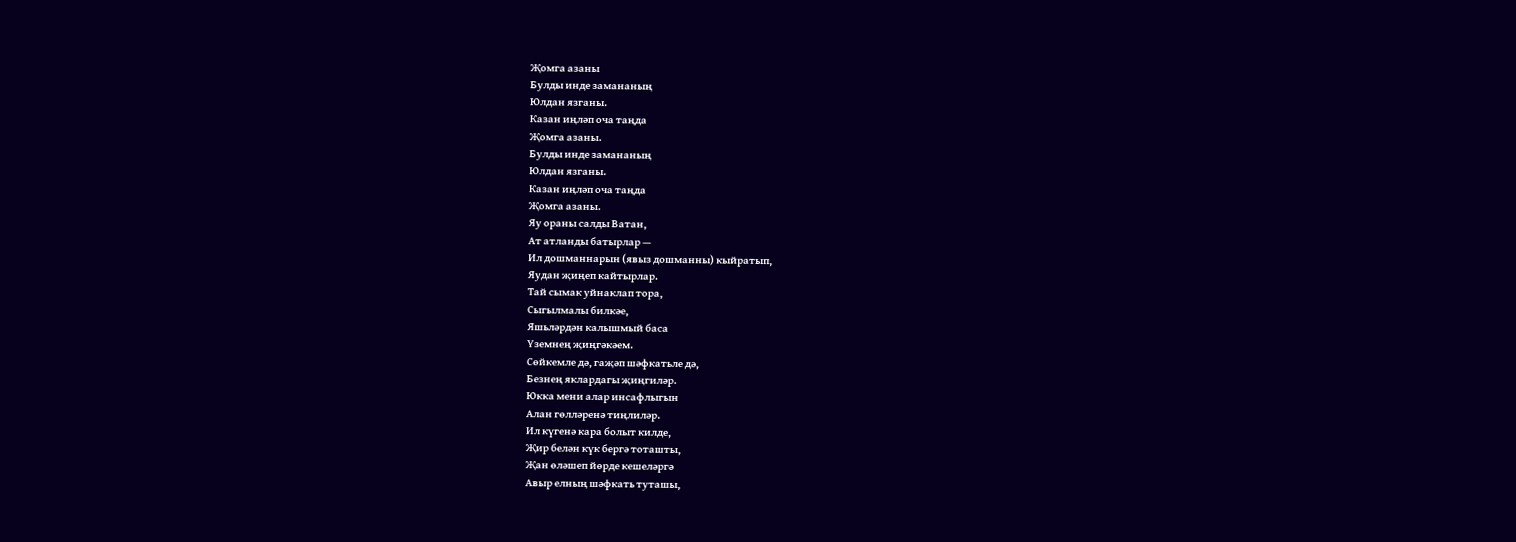Җомга азаны
Булды инде замананың
Юлдан язганы.
Казан иңләп оча таңда
Җомга азаны.
Булды инде замананың
Юлдан язганы.
Казан иңләп оча таңда
Җомга азаны.
Яу ораны салды Ватан,
Ат атланды батырлар —
Ил дошманнарын (явыз дошманны) кыйратып,
Яудан җиңеп кайтырлар.
Тай сымак уйнаклап тора,
Сыгылмалы билкәе,
Яшьләрдән калышмый баса
Үземнең җиңгәкәем.
Сөйкемле дә, гаҗәп шәфкатьле дә,
Безнең яклардагы җиңгиләр.
Юкка мени алар инсафлыгын
Алан гөлләренә тиңлиләр.
Ил күгенә кара болыт килде,
Җир белән күк бергә тоташты,
Җан өләшеп йөрде кешеләргә
Авыр елның шәфкать туташы,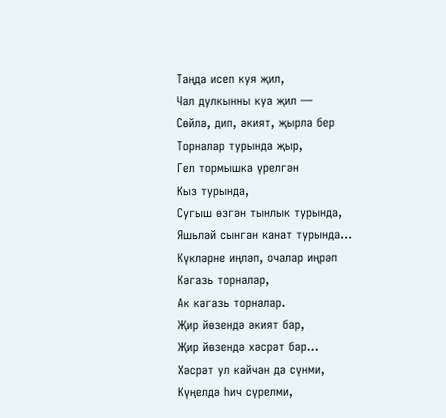Таңда исеп куя җил,
Чал дулкынны куа җил —
Сөйлә, дип, әкият, җырла бер
Торналар турында җыр,
Гел тормышка үрелгән
Кыз турында,
Сугыш өзгән тынлык турында,
Яшьләй сынган канат турында…
Күкләрне иңләп, очалар иңрәп
Кәгазь торналар,
Ак кәгазь торналар.
Җир йөзендә әкият бар,
Җир йөзендә хәсрәт бар…
Хәсрәт ул кайчан да сүнми,
Күңелдә һич сүрелми,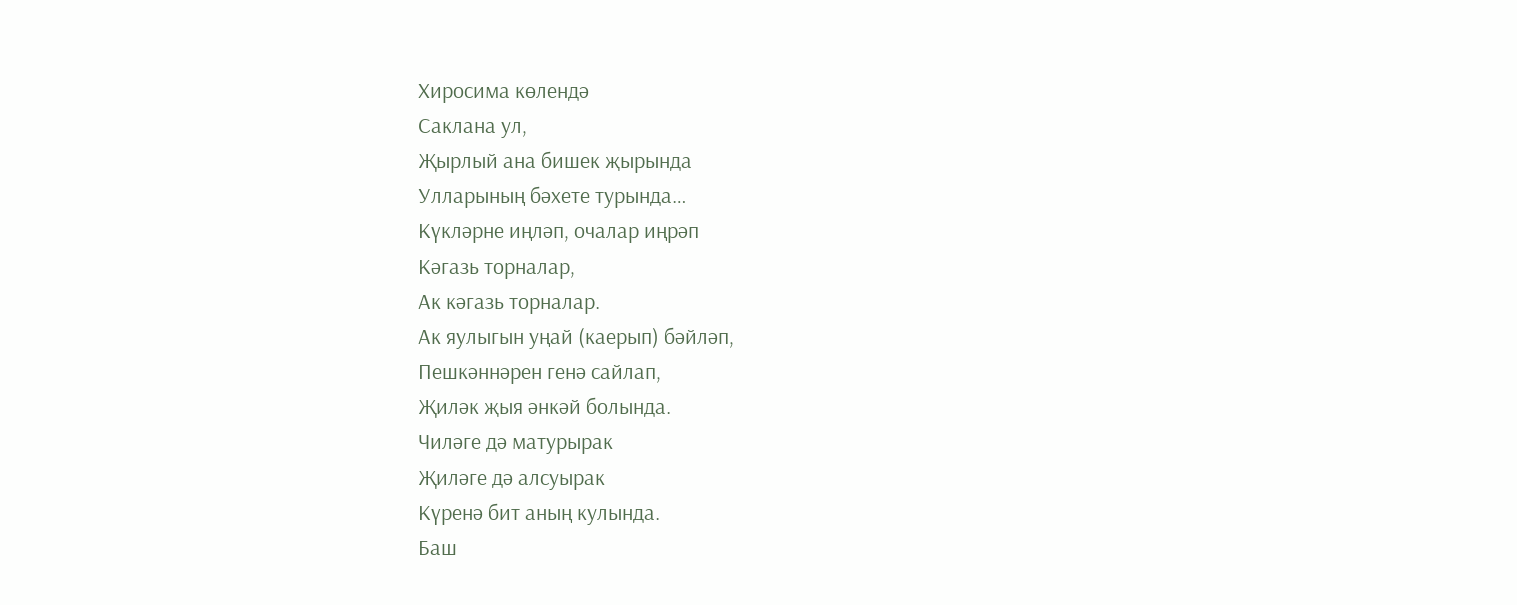Хиросима көлендә
Саклана ул,
Җырлый ана бишек җырында
Улларының бәхете турында…
Күкләрне иңләп, очалар иңрәп
Кәгазь торналар,
Ак кәгазь торналар.
Ак яулыгын уңай (каерып) бәйләп,
Пешкәннәрен генә сайлап,
Җиләк җыя әнкәй болында.
Чиләге дә матурырак
Җиләге дә алсуырак
Күренә бит аның кулында.
Баш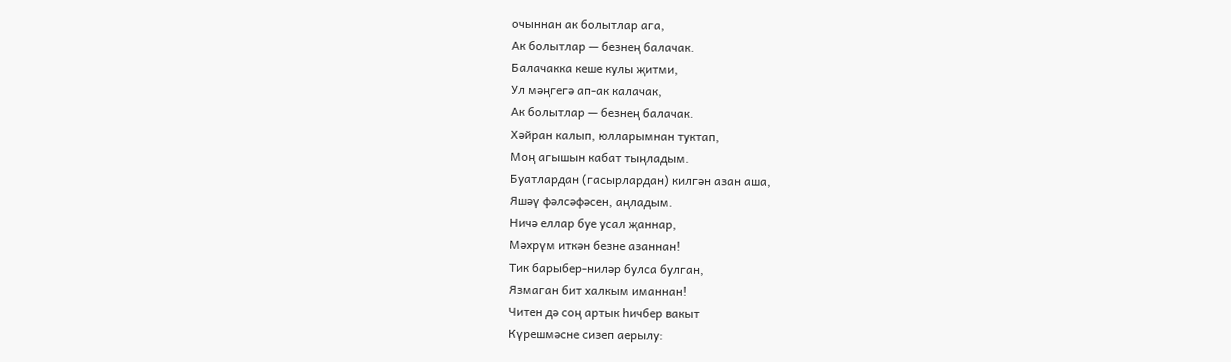очыннан ак болытлар ага,
Ак болытлар — безнең балачак.
Балачакка кеше кулы җитми,
Ул мәңгегә ап-ак калачак,
Ак болытлар — безнең балачак.
Хәйран калып, юлларымнан туктап,
Моң агышын кабат тыңладым.
Буатлардан (гасырлардан) килгән азан аша,
Яшәү фәлсәфәсен, аңладым.
Ничә еллар буе усал җаннар,
Мәхрүм иткән безне азаннан!
Тик барыбер-ниләр булса булган,
Язмаган бит халкым иманнан!
Читен дә соң артык һичбер вакыт
Күрешмәсне сизеп аерылу: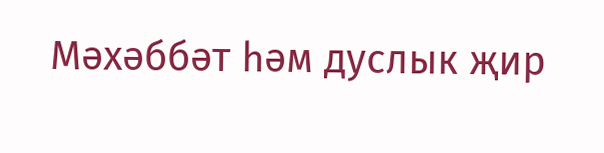Мәхәббәт һәм дуслык җир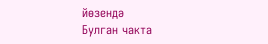йөзендә
Булган чакта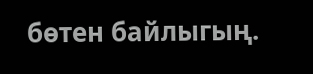бөтен байлыгың.